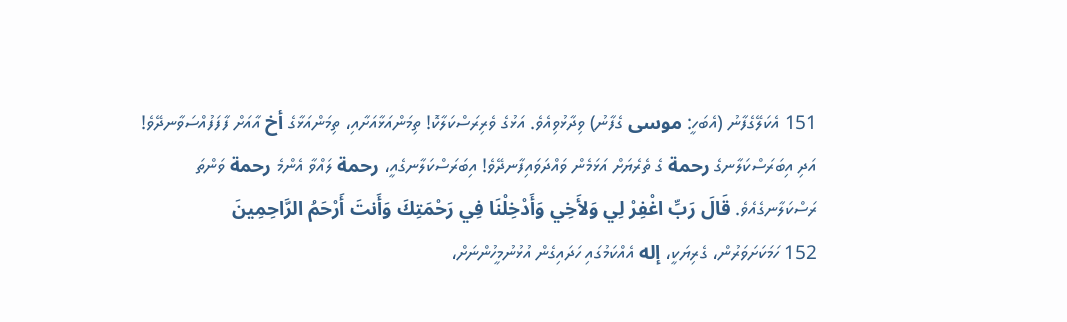151 އެކަލޭގެފާނު (އެބަހީ: موسى ގެފާނު) ވިދާޅުވިއެވެ. އަޅުގެ ވެރިރަސްކަލާކޮ! ތިމަންއަޅާއަށާއި، ތިމަންއަޅާގެ أخ އާއަށް ފާފަފުއްސަވާނދޭވެ! އަދި އިބަރަސްކަލާނގެ رحمة ގެ ތެރެޔަށް އަޅަމެން ވައްދަވައިފާނދޭވެ! އިބަރަސްކަލާނގެއީ، رحمة ލައްވާ އެންމެ رحمة ވަންތަ ރަސްކަލާނގެއެވެ. قَالَ رَبِّ اغْفِرْ لِي وَلأَخِي وَأَدْخِلْنَا فِي رَحْمَتِكَ وَأَنتَ أَرْحَمُ الرَّاحِمِينَ
152 ހަމަކަށަވަރުން، ގެރިޔަކީ، إله އެއްކަމުގައި ހަދައިގެން އުޅުނުމީހުންނަށް،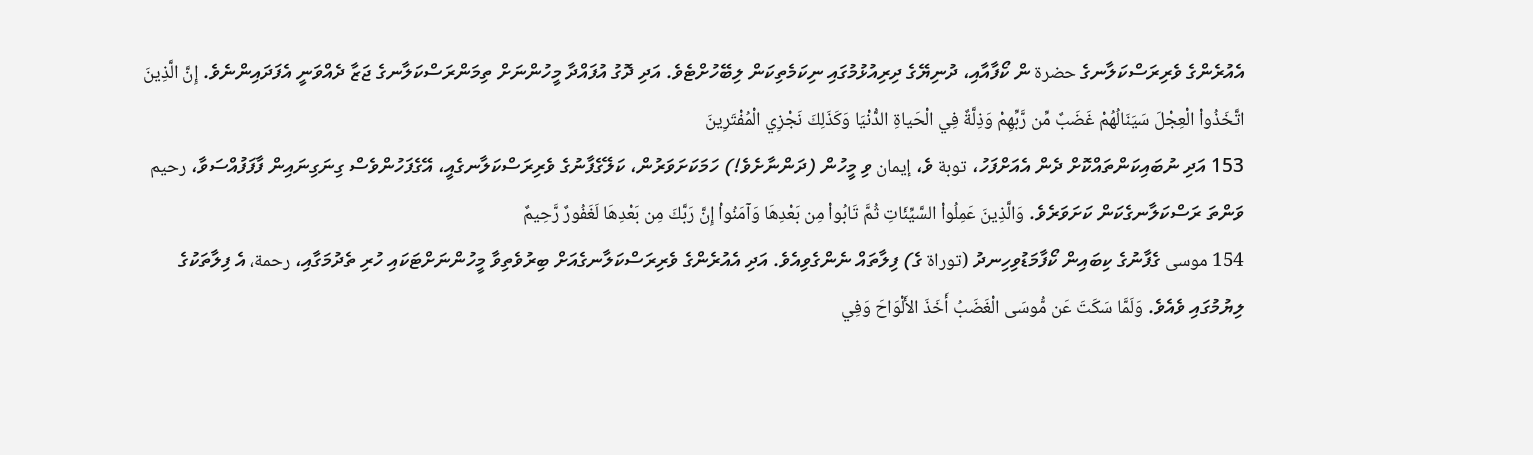އެއުރެންގެ ވެރިރަސްކަލާނގެ حضرة ން ކޯފާއާއި، ދުނިޔޭގެ ދިރިއުޅުމުގައި ނިކަމެތިކަން ލިބޭހުށްޓެވެ. އަދި ދޮގު އުފައްދާ މީހުންނަށް ތިމަންރަސްކަލާނގެ ޖަޒާ ދެއްވަނީ އެފަދައިންނެވެ. إِنَّ الَّذِينَ اتَّخَذُواْ الْعِجْلَ سَيَنَالُهُمْ غَضَبٌ مِّن رَّبِّهِمْ وَذِلَّةٌ فِي الْحَياةِ الدُّنْيَا وَكَذَلِكَ نَجْزِي الْمُفْتَرِينَ
153 އަދި ނުބައިކަންތައްކޮށް ދެން އެއަށްފަހު، توبة ވެ، إيمان ވި މީހުން (ދަންނާށެވެ!) ހަމަކަށަވަރުން، ކަލޭގެފާނުގެ ވެރިރަސްކަލާނގެއީ، އޭގެފަހުންވެސް ގިނަގިނައިން ފާފަފުއްސަވާ، رحيم ވަންތަ ރަސްކަލާނގެކަން ކަށަވަރެވެ. وَالَّذِينَ عَمِلُواْ السَّيِّئَاتِ ثُمَّ تَابُواْ مِن بَعْدِهَا وَآمَنُواْ إِنَّ رَبَّكَ مِن بَعْدِهَا لَغَفُورٌ رَّحِيمٌ
154 موسى ގެފާނުގެ ކިބައިން ކޯފާމަޑުވިހިނދު (توراة ގެ) ފިލާތައް ނެންގެވިއެވެ. އަދި އެއުރެންގެ ވެރިރަސްކަލާނގެއަށް ބިރުވެތިވާ މީހުންނަށްޓަކައި ހުރި ތެދުމަގާއި، رحمة، އެ ފިލާތަކުގެ ލިޔުމުގައި ވެއެވެ. وَلَمَّا سَكَتَ عَن مُّوسَى الْغَضَبُ أَخَذَ الأَلْوَاحَ وَفِي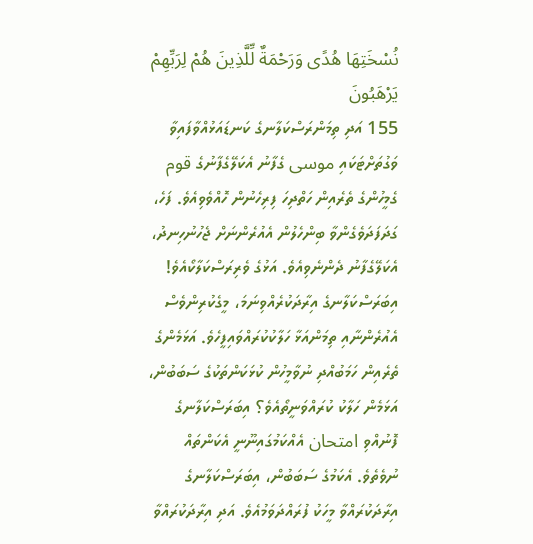نُسْخَتِهَا هُدًى وَرَحْمَةٌ لِّلَّذِينَ هُمْ لِرَبِّهِمْ يَرْهَبُونَ
155 އަދި ތިމަންރަސްކަލާނގެ ކަނޑައަޅުއްވާފައިވާ ވަގުތަށްޓަކައި موسى ގެފާނު އެކަލޭގެފާނުގެ قوم ގެމީހުންގެ ތެރެއިން ހަތްދިހަ ފިރިހެނުން ހޮއްވެވިއެވެ. ފަހެ، ގަދަފަދަވެގެންވާ ބިންހެލުން އެއުރެންނަށް ޖެހުނުހިނދު، އެކަލޭގެފާނު ދެންނެވިއެވެ. އަޅުގެ ވެރިރަސްކަލާކޯއެވެ! އިބަރަސްކަލާނގެ އިރާދަކުރެއްވިނަމަ، މީގެކުރިންވެސް އެއުރެންނާއި ތިމަންއަޅާ ހަލާކުކުރައްވައިފީހެވެ. އަޅަމެންގެ ތެރެއިން ހަމަބުއްދި ނުވާމީހުން ކުޅަކަންތަކުގެ ސަބަބުން، އަޅަމެން ހަލާކު ކުރައްވަނީތޯއެވެ؟ އިބަރަސްކަލާނގެ ފޮނުއްވި امتحان އެއްކަމުގައިނޫނީ އެކަންތައް ނުވެތެވެ. އެކަމުގެ ސަބަބުން، އިބަރަސްކަލާނގެ އިރާދަކުރައްވާ މީހަކު ފުރައްދަވަމުއެވެ. އަދި އިރާދަކުރައްވާ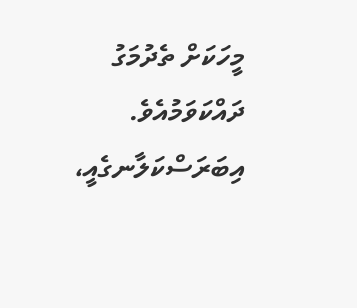މީހަކަށް ތެދުމަގު ދައްކަވަމުއެވެ. އިބަރަސްކަލާނގެއީ،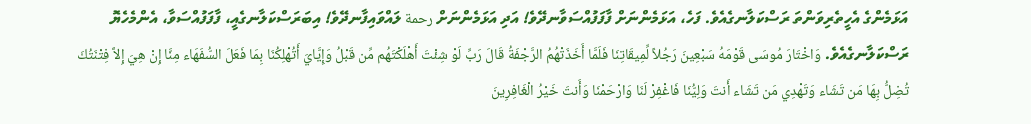އަޅަމެންގެ އެހީތެރިވަންތަ ރަސްކަލާނގެއެވެ. ފަހެ، އަޅަމެންނަށް ފާފަފުއްސަވާނދޭވެ! އަދި އަޅަމެންނަށް رحمة ލައްވައިފާނދޭވެ! އިބަރަސްކަލާނގެއީ، ފާފަފުއްސަވާ، އެންމެހެޔޮ ރަސްކަލާނގެއެވެ. وَاخْتَارَ مُوسَى قَوْمَهُ سَبْعِينَ رَجُلاً لِّمِيقَاتِنَا فَلَمَّا أَخَذَتْهُمُ الرَّجْفَةُ قَالَ رَبِّ لَوْ شِئْتَ أَهْلَكْتَهُم مِّن قَبْلُ وَإِيَّايَ أَتُهْلِكُنَا بِمَا فَعَلَ السُّفَهَاء مِنَّا إِنْ هِيَ إِلاَّ فِتْنَتُكَ تُضِلُّ بِهَا مَن تَشَاء وَتَهْدِي مَن تَشَاء أَنتَ وَلِيُّنَا فَاغْفِرْ لَنَا وَارْحَمْنَا وَأَنتَ خَيْرُ الْغَافِرِينَ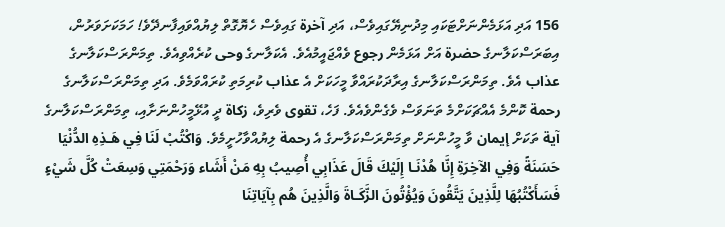156 އަދި އަޅަމެންނަށްޓަކައި މިދުނިޔޭގައިވެސް، އަދި آخرة ގައިވެސް ހެޔޮގޮތް ލިޔުއްވައިފާނދޭވެ! ހަމަކަށަވަރުން، އިބަރަސްކަލާނގެ حضرة އަށް އަޅަމެން رجوع ވެއްޖައީމުއެވެ. އެކަލާނގެ وحى ކުރެއްވިއެވެ. ތިމަންރަސްކަލާނގެ عذاب އެވެ. ތިމަންރަސްކަލާނގެ އިރާދަކުރައްވާ މީހަކަށް އެ عذاب ކުރިމަތި ކުރައްވަމެވެ. އަދި ތިމަންރަސްކަލާނގެ رحمة ކޮންމެ އެއްޗަކަށްމެ ތަނަވަސް ވެގެންވެއެވެ. ފަހެ، تقوى ވެރިވެ، زكاة ދީ އުޅޭމީހުންނަށާއި، ތިމަންރަސްކަލާނގެ آية ތަކަށް إيمان ވާ މީހުންނަށް ތިމަންރަސްކަލާނގެ އެ رحمة ލިޔުއްވާހުށީމެވެ. وَاكْتُبْ لَنَا فِي هَـذِهِ الدُّنْيَا حَسَنَةً وَفِي الآخِرَةِ إِنَّا هُدْنَـا إِلَيْكَ قَالَ عَذَابِي أُصِيبُ بِهِ مَنْ أَشَاء وَرَحْمَتِي وَسِعَتْ كُلَّ شَيْءٍ فَسَأَكْتُبُهَا لِلَّذِينَ يَتَّقُونَ وَيُؤْتُونَ الزَّكَـاةَ وَالَّذِينَ هُم بِآيَاتِنَا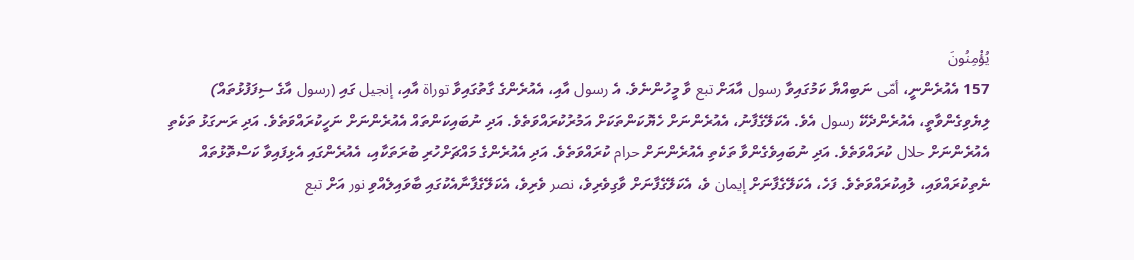يُؤْمِنُونَ
157 އެއުރެންނީ، أمّى ނަބިއްޔާ ކަމުގައިވާ رسول އާއަށް تبع ވާ މީހުންނެވެ. އެ رسول އާއި، އެއުރެންގެ ގާތުގައިވާ توراة އާއި، إنجيل ގައި (رسول އާގެ ސިފަފުޅުތައް) ލިޔެވިގެންވާތީ، އެއުރެންދެކޭ رسول އެވެ. އެކަލޭގެފާނު، އެއުރެންނަށް ހެޔޮކަންތަކަށް އަމުރުކުރައްވަތެވެ. އަދި ނުބައިކަންތައް އެއުރެންނަށް ނަހީކުރައްވަތެވެ. އަދި ރަނގަޅު ތަކެތި އެއުރެންނަށް حلال ކުރައްވަތެވެ. އަދި ނުބައިވެގެންވާ ތަކެތި އެއުރެންނަށް حرام ކުރައްވަތެވެ. އަދި އެއުރެންގެ މައްޗަށްހުރި ބުރަތަކާއި، އެއުރެންގައި އެޅިފައިވާ ކަސްތޮޅުތައް ނެތިކުރައްވައި، ލުއިކުރައްވަތެވެ. ފަހެ، އެކަލޭގެފާނަށް إيمان ވެ، އެކަލޭގެފާނަށް ވާގިވެރިވެ، نصر ވެރިވެ، އެކަލޭގެފާނާއެކުގައި ބާވައިލެއްވި نور އަށް تبع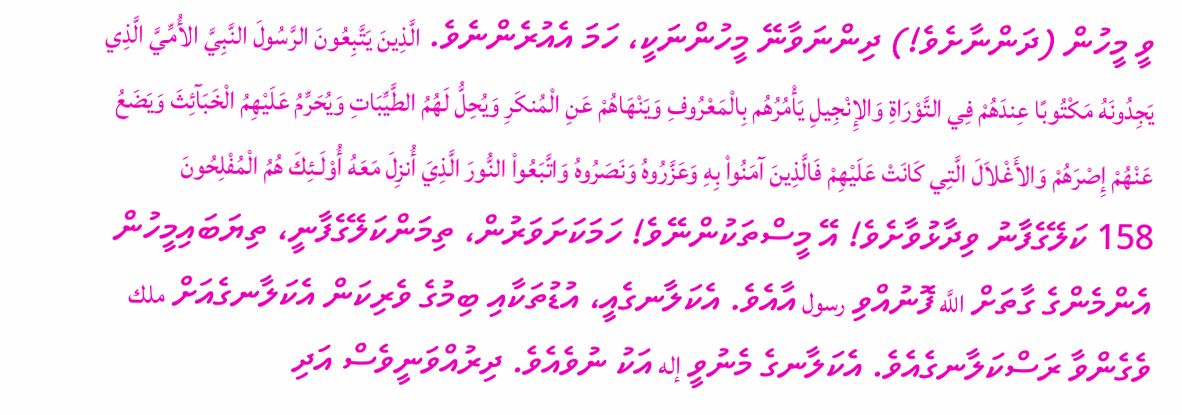ވީ މީހުން (ދަންނާށެވެ!) ދިންނަވާނޭ މީހުންނަކީ، ހަމަ އެއުރެންނެވެ. الَّذِينَ يَتَّبِعُونَ الرَّسُولَ النَّبِيَّ الأُمِّيَّ الَّذِي يَجِدُونَهُ مَكْتُوبًا عِندَهُمْ فِي التَّوْرَاةِ وَالإِنْجِيلِ يَأْمُرُهُم بِالْمَعْرُوفِ وَيَنْهَاهُمْ عَنِ الْمُنكَرِ وَيُحِلُّ لَهُمُ الطَّيِّبَاتِ وَيُحَرِّمُ عَلَيْهِمُ الْخَبَآئِثَ وَيَضَعُ عَنْهُمْ إِصْرَهُمْ وَالأَغْلاَلَ الَّتِي كَانَتْ عَلَيْهِمْ فَالَّذِينَ آمَنُواْ بِهِ وَعَزَّرُوهُ وَنَصَرُوهُ وَاتَّبَعُواْ النُّورَ الَّذِيَ أُنزِلَ مَعَهُ أُوْلَـئِكَ هُمُ الْمُفْلِحُونَ
158 ކަލޭގެފާނު ވިދާޅުވާށެވެ! އޭ މީސްތަކުންނޭވެ! ހަމަކަށަވަރުން، ތިމަންކަލޭގެފާނީ، ތިޔަބައިމީހުން އެންމެންގެ ގާތަށް اللَّه ފޮނުއްވި رسول އާއެވެ. އެކަލާނގެއީ، އުޑުތަކާއި ބިމުގެ ވެރިކަން އެކަލާނގެއަށް ملك ވެގެންވާ ރަސްކަލާނގެއެވެ. އެކަލާނގެ މެނުވީ إله އަކު ނުވެއެވެ. ދިރުއްވަނީވެސް އަދި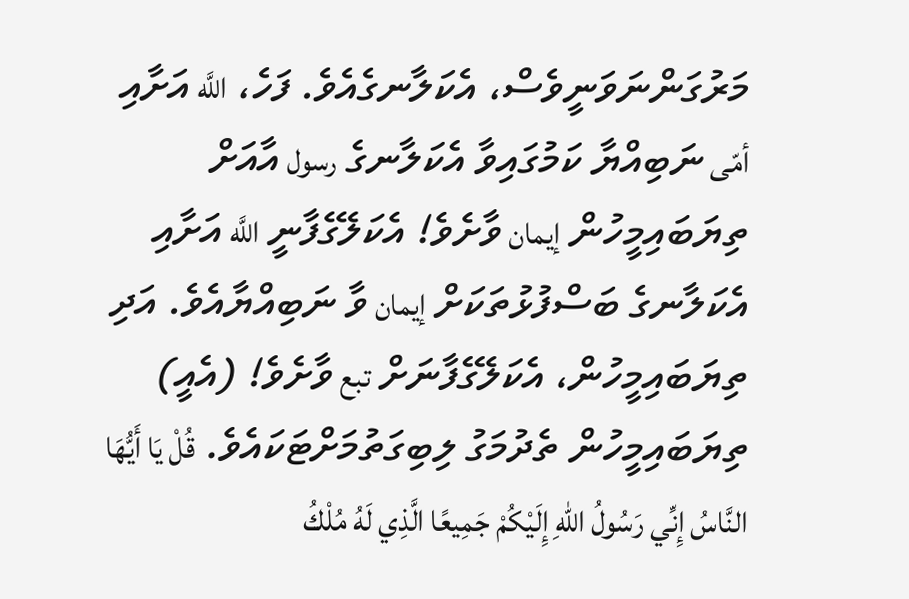މަރުގަންނަވަނީވެސް، އެކަލާނގެއެވެ. ފަހެ، اللَّه އަށާއި أمّى ނަބިއްޔާ ކަމުގައިވާ އެކަލާނގެ رسول އާއަށް ތިޔަބައިމީހުން إيمان ވާށެވެ! އެކަލޭގެފާނީ اللَّه އަށާއި އެކަލާނގެ ބަސްފުޅުތަކަށް إيمان ވާ ނަބިއްޔާއެވެ. އަދި ތިޔަބައިމީހުން، އެކަލޭގެފާނަށް تبع ވާށެވެ! (އެއީ) ތިޔަބައިމީހުން ތެދުމަގު ލިބިގަތުމަށްޓަކައެވެ. قُلْ يَا أَيُّهَا النَّاسُ إِنِّي رَسُولُ اللّهِ إِلَيْكُمْ جَمِيعًا الَّذِي لَهُ مُلْكُ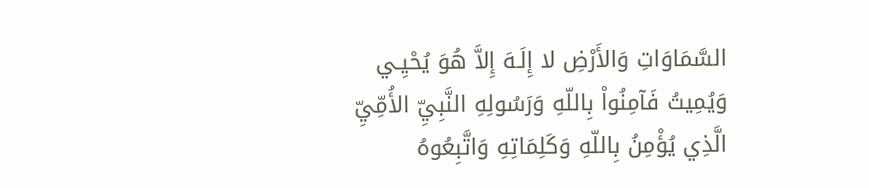السَّمَاوَاتِ وَالأَرْضِ لا إِلَـهَ إِلاَّ هُوَ يُحْيِـي وَيُمِيتُ فَآمِنُواْ بِاللّهِ وَرَسُولِهِ النَّبِيِّ الأُمِّيِّ الَّذِي يُؤْمِنُ بِاللّهِ وَكَلِمَاتِهِ وَاتَّبِعُوهُ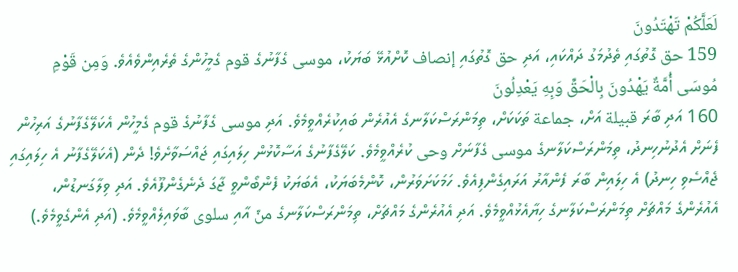لَعَلَّكُمْ تَهْتَدُونَ
159 حق ގޮތުގައި ތެދުމަގު ދައްކައި، އަދި حق ގޮތުގައި إنصاف ކޮށްއުޅޭ ބަޔަކު، موسى ގެފާނުގެ قوم ގެމީހުންގެ ތެރެއިންވެއެވެ. وَمِن قَوْمِ مُوسَى أُمَّةٌ يَهْدُونَ بِالْحَقِّ وَبِهِ يَعْدِلُونَ
160 އަދި ބާރަ قبيلة އަށް، جماعة ތަކަކަށް، ތިމަންރަސްކަލާނގެ އެއުރެން ބައިކުރެއްވީމެވެ. އަދި موسى ގެފާނުގެ قوم ގެމީހުން އެކަލޭގެފާނުގެ އަރިހުން ފެނަށް އެދުނުހިނދު، ތިމަންރަސްކަލާނގެ موسى ގެފާނަށް وحى ކުރެއްވީމެވެ. ކަލޭގެފާނުގެ އަސާކޮޅުން ހިލައިގައި ޖައްސަވާށެވެ! ދެން (އެކަލޭގެފާނު އެ ހިލައިގައި ޖެއްސެވި ހިނދު) އެ ހިލައިން ބާރަ ފެންއާރު އަރައިގެންފިއެވެ. ހަމަކަށަވަރުން، ކޮންމެބަޔަކު، އެބަޔަކު ފެންބޯންވީ ޖާގަ ދެނެގެންފޫއެވެ. އަދި ވިލާގަނޑުން، އެއުރެންގެ މައްޗަށް ތިމަންރަސްކަލާނގެ ހިޔާއެޅުއްވީމެވެ. އަދި އެއުރެންގެ މައްޗަށް، ތިމަންރަސްކަލާނގެ منّ އާއި سلوى ބާވައިލެއްވީމެވެ. (އަދި އެންގެވީމެވެ.)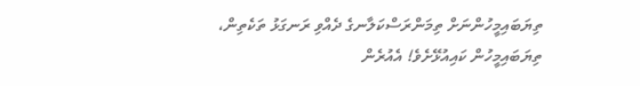ތިޔަބައިމީހުންނަށް ތިމަންރަސްކަލާނގެ ދެއްވި ރަނގަޅު ތަކެތިން، ތިޔަބައިމީހުން ކައިއުޅޭށެވެ! އެއުރެން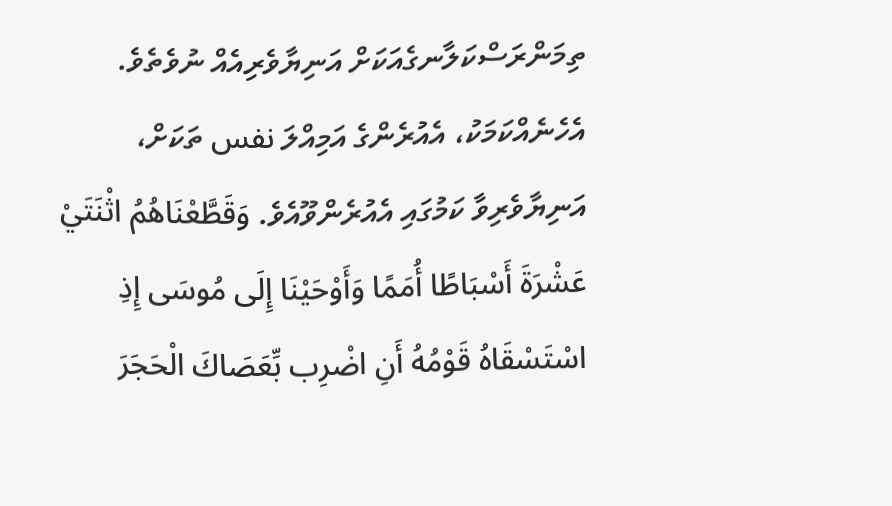ތިމަންރަސްކަލާނގެއަކަށް އަނިޔާވެރިއެއް ނުވެތެވެ. އެހެނެއްކަމަކު، އެއުރެންގެ އަމިއްލަ نفس ތަކަށް، އަނިޔާވެރިވާ ކަމުގައި އެއުރެންވޫއެވެ. وَقَطَّعْنَاهُمُ اثْنَتَيْ عَشْرَةَ أَسْبَاطًا أُمَمًا وَأَوْحَيْنَا إِلَى مُوسَى إِذِ اسْتَسْقَاهُ قَوْمُهُ أَنِ اضْرِب بِّعَصَاكَ الْحَجَرَ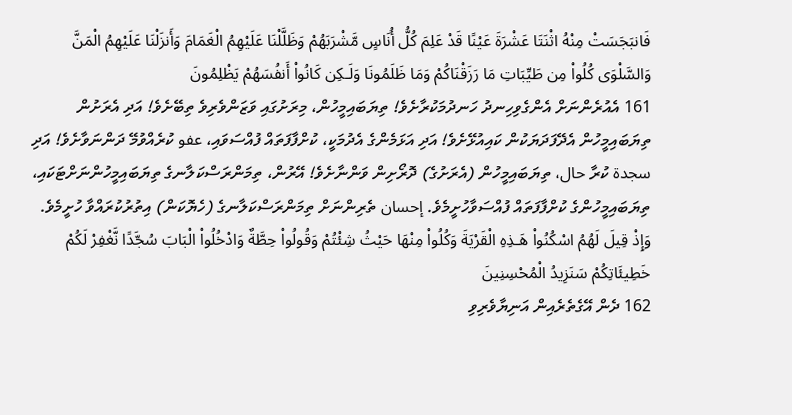فَانبَجَسَتْ مِنْهُ اثْنَتَا عَشْرَةَ عَيْنًا قَدْ عَلِمَ كُلُّ أُنَاسٍ مَّشْرَبَهُمْ وَظَلَّلْنَا عَلَيْهِمُ الْغَمَامَ وَأَنزَلْنَا عَلَيْهِمُ الْمَنَّ وَالسَّلْوَى كُلُواْ مِن طَيِّبَاتِ مَا رَزَقْنَاكُمْ وَمَا ظَلَمُونَا وَلَـكِن كَانُواْ أَنفُسَهُمْ يَظْلِمُونَ
161 އެއުރެންނަށް އެންގެވިހިނދު ހަނދުމަކުރާށެވެ! ތިޔަބައިމީހުން، މިރަށުގައި ވަޒަންވެރިވެ ތިބޭށެވެ! އަދި އެރަށުން ތިޔަބައިމީހުން އެދޭފަދަޔަކުން ކައިއުޅޭށެވެ! އަދި އަޅަމެންގެ އެދުމަކީ، ކުށްފާފަތައް ފުއްސަވައި، عفو ކުރެއްވުމޭ ދަންނަވާށެވެ! އަދި سجدة ކުރާ حال، ތިޔަބައިމީހުން (އެރަށުގެ) ދޮރޯށިން ވަންނާށެވެ! އޭރުން، ތިމަންރަސްކަލާނގެ ތިޔަބައިމީހުންނަށްޓަކައި، ތިޔަބައިމީހުންގެ ކުށްފާފަތައް ފުއްސަވާހުށީމެވެ. إحسان ތެރިންނަށް ތިމަންރަސްކަލާނގެ (ހެޔޮކަން) އިތުރުކުރައްވާ ހުށީމެވެ. وَإِذْ قِيلَ لَهُمُ اسْكُنُواْ هَـذِهِ الْقَرْيَةَ وَكُلُواْ مِنْهَا حَيْثُ شِئْتُمْ وَقُولُواْ حِطَّةٌ وَادْخُلُواْ الْبَابَ سُجَّدًا نَّغْفِرْ لَكُمْ خَطِيئَاتِكُمْ سَنَزِيدُ الْمُحْسِنِينَ
162 ދެން އޭގެތެރެއިން އަނިޔާވެރިވި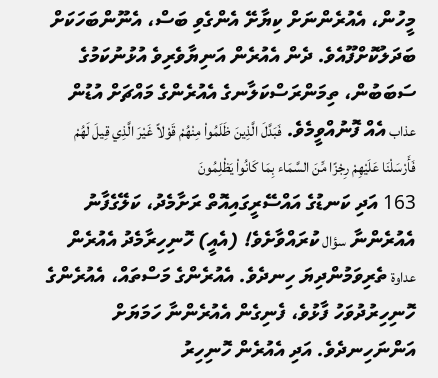މީހުން، އެއުރެންނަށް ކިޔާށޭ އެންގެވި ބަސް، އެނޫންބަހަކަށް ބަދަލުކޮށްފޫއެވެ. ދެން އެއުރެން އަނިޔާވެރިވެ އުޅުނުކަމުގެ ސަބަބުން، ތިމަންރަސްކަލާނގެ އެއުރެންގެ މައްޗަށް އުޑުން عذاب އެއް ފޮނުއްވީމެވެ. فَبَدَّلَ الَّذِينَ ظَلَمُواْ مِنْهُمْ قَوْلاً غَيْرَ الَّذِي قِيلَ لَهُمْ فَأَرْسَلْنَا عَلَيْهِمْ رِجْزًا مِّنَ السَّمَاء بِمَا كَانُواْ يَظْلِمُونَ
163 އަދި ކަނޑުގެ އައްސޭރީގައިއޮތް ރަށާމެދު، ކަލޭގެފާނު އެއުރެންނާ سؤال ކުރައްވާށެވެ! (އެއީ) ހޮނިހިރާމެދު އެއުރެން عداوة ތެރިވަމުންދިޔަ ހިނދެވެ. އެއުރެންގެ މަސްތައް، އެއުރެންގެ ހޮނިހިރުދުވަހު ފާޅުވެ، ފެނިގެން އެއުރެންނާ ހަމަޔަށް އަންނަހިނދެވެ. އަދި އެއުރެން ހޮނިހިރު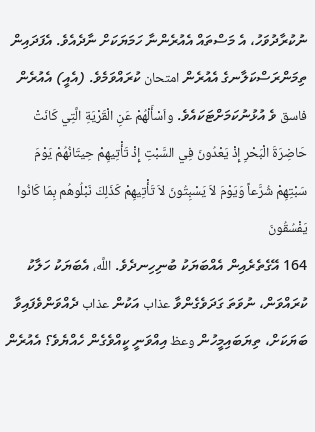ނުކުރާދުވަހު، އެ މަސްތައް އެއުރެންނާ ހަމަޔަކަށް ނާދެއެވެ. އެފަދައިން ތިމަންރަސްކަލާނގެ އެއުރެން امتحان ކުރައްވަމެވެ. (އެއީ) އެއުރެން فاسق ވެ އުޅުނުކަމަށްޓަކައެވެ. واَسْأَلْهُمْ عَنِ الْقَرْيَةِ الَّتِي كَانَتْ حَاضِرَةَ الْبَحْرِ إِذْ يَعْدُونَ فِي السَّبْتِ إِذْ تَأْتِيهِمْ حِيتَانُهُمْ يَوْمَ سَبْتِهِمْ شُرَّعاً وَيَوْمَ لاَ يَسْبِتُونَ لاَ تَأْتِيهِمْ كَذَلِكَ نَبْلُوهُم بِمَا كَانُوا يَفْسُقُونَ
164 އޭގެތެރެއިން އެއްބަޔަކު ބުނިހިނދެވެ. اللَّه، އެބަޔަކު ހަލާކު ކުރައްވަން، ނުވަތަ ގަދަވެގެންވާ عذاب އަކުން عذاب ދެއްވަންވެފައިވާ ބަޔަކަށް، ތިޔަބައިމީހުން وعظ އިއްވަނީ ކީއްވެގެން ހެއްޔެވެ؟ އެއުރެން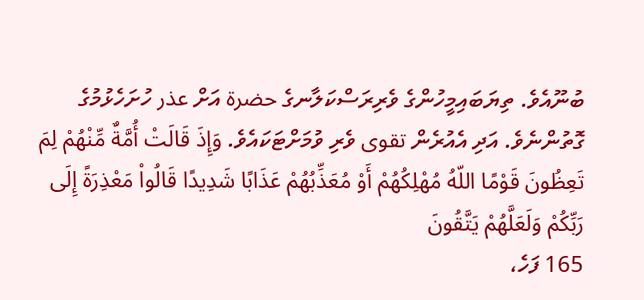ބުނޫއެވެ. ތިޔަބައިމީހުންގެ ވެރިރަސްކަލާނގެ حضرة އަށް عذر ހުށަހެޅުމުގެ ގޮތުންނެވެ. އަދި އެއުރެން تقوى ވެރި ވުމަށްޓަކައެވެ. وَإِذَ قَالَتْ أُمَّةٌ مِّنْهُمْ لِمَ تَعِظُونَ قَوْمًا اللّهُ مُهْلِكُهُمْ أَوْ مُعَذِّبُهُمْ عَذَابًا شَدِيدًا قَالُواْ مَعْذِرَةً إِلَى رَبِّكُمْ وَلَعَلَّهُمْ يَتَّقُونَ
165 ފަހެ،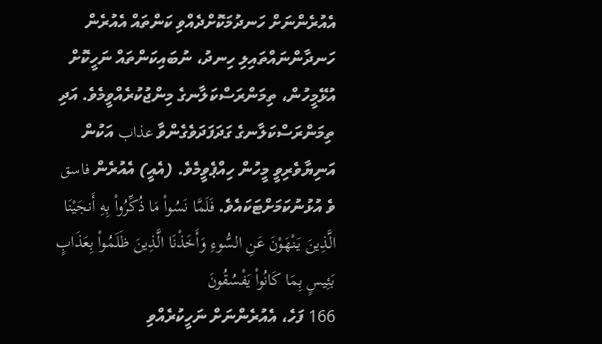އެއުރެންނަށް ހަނދުމަކޮށްދެއްވި ކަންތައް އެއުރެން ހަނދާންނައްތައިލި ހިނދު، ނުބައިކަންތައް ނަހީކޮށް އުޅޭމީހުން، ތިމަންރަސްކަލާނގެ މިންޖުކުރެއްވީމެވެ. އަދި ތިމަންރަސްކަލާނގެ ގަދަފަދަވެގެންވާ عذاب އަކުން އަނިޔާވެރިވީ މީހުން ހިއްޕެވީމެވެ. (އެއީ) އެއުރެން فاسق ވެ އުޅުނުކަމަށްޓަކައެވެ. فَلَمَّا نَسُواْ مَا ذُكِّرُواْ بِهِ أَنجَيْنَا الَّذِينَ يَنْهَوْنَ عَنِ السُّوءِ وَأَخَذْنَا الَّذِينَ ظَلَمُواْ بِعَذَابٍ بَئِيسٍ بِمَا كَانُواْ يَفْسُقُونَ
166 ފަހެ، އެއުރެންނަށް ނަހީކުރެއްވި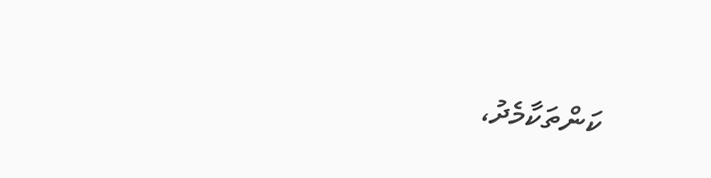ކަންތަކާމެދު،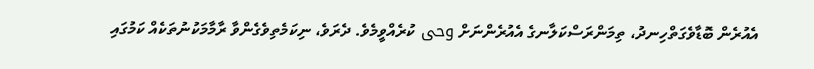އެއުރެން ބޮޑާވެގަތްހިނދު، ތިމަންރަސްކަލާނގެ އެއުރެންނަށް وحى ކުރެއްވީމެވެ. ދެރަވެ، ނިކަމެތިވެގެންވާ ރާމާމަކުނުތަކެއް ކަމުގައި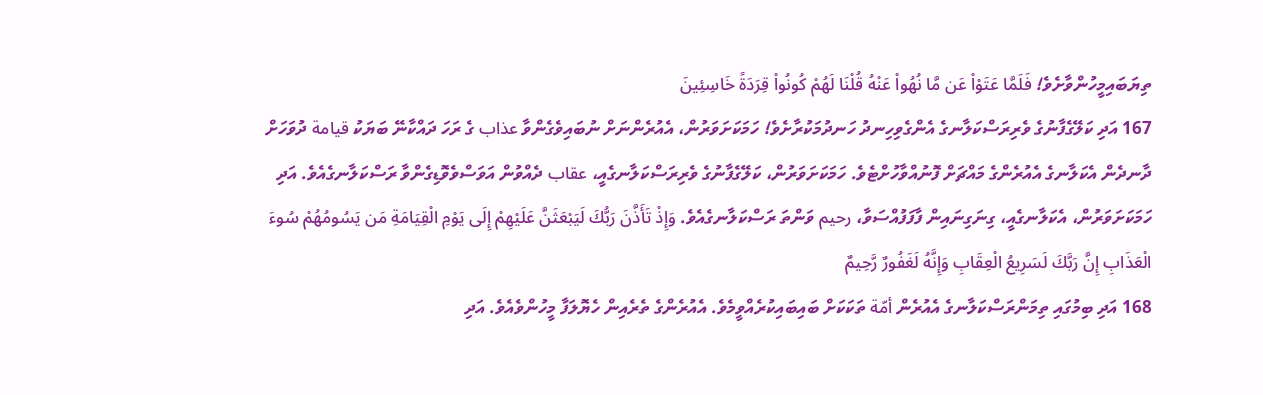ތިޔަބައިމީހުންވާށެވެ! فَلَمَّا عَتَوْاْ عَن مَّا نُهُواْ عَنْهُ قُلْنَا لَهُمْ كُونُواْ قِرَدَةً خَاسِئِينَ
167 އަދި ކަލޭގެފާނުގެ ވެރިރަސްކަލާނގެ އެންގެވިހިނދު ހަނދުމަކުރާށެވެ! ހަމަކަށަވަރުން، އެއުރެންނަށް ނުބައިވެގެންވާ عذاب ގެ ރަހަ ދައްކާނޭ ބަޔަކު قيامة ދުވަހަށް ދާނދެން އެކަލާނގެ އެއުރެންގެ މައްޗަށް ފޮނުއްވާހުށްޓެވެ. ހަމަކަށަވަރުން، ކަލޭގެފާނުގެ ވެރިރަސްކަލާނގެއީ، عقاب ދެއްވުން އަވަސްވެވޮޑިގެންވާ ރަސްކަލާނގެއެވެ. އަދި ހަމަކަށަވަރުން، އެކަލާނގެއީ، ގިނަގިނައިން ފާފަފުއްސަވާ، رحيم ވަންތަ ރަސްކަލާނގެއެވެ. وَإِذْ تَأَذَّنَ رَبُّكَ لَيَبْعَثَنَّ عَلَيْهِمْ إِلَى يَوْمِ الْقِيَامَةِ مَن يَسُومُهُمْ سُوءَ الْعَذَابِ إِنَّ رَبَّكَ لَسَرِيعُ الْعِقَابِ وَإِنَّهُ لَغَفُورٌ رَّحِيمٌ
168 އަދި ބިމުގައި ތިމަންރަސްކަލާނގެ އެއުރެން أمّة ތަކަކަށް ބައިބައިކުރެއްވީމެވެ. އެއުރެންގެ ތެރެއިން ހެޔޮލަފާ މީހުންވެއެވެ. އަދި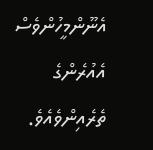އެނޫންމީހުންވެސް އެއުރެންގެ ތެރެއިންވެއެވެ.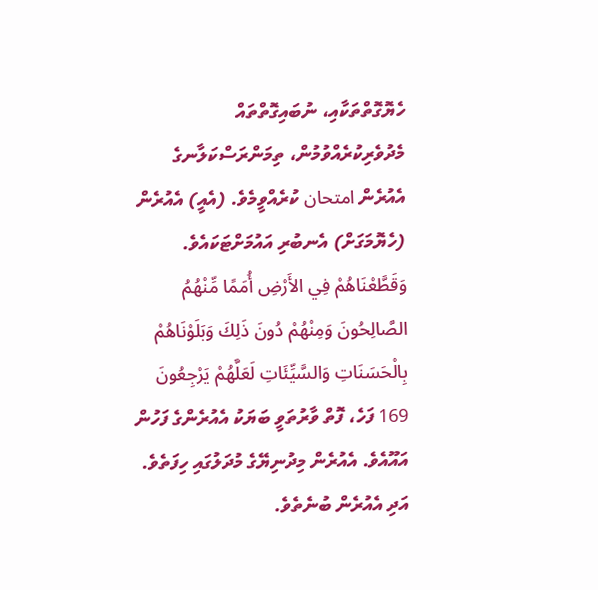ހެޔޮގޮތްތަކާއި، ނުބައިގޮތްތައް މެދުވެރިކުރެއްވުމުން، ތިމަންރަސްކަލާނގެ އެއުރެން امتحان ކުރެއްވީމެވެ. (އެއީ) އެއުރެން (ހެޔޮމަގަށް) އެނބުރި އައުމަށްޓަކައެވެ. وَقَطَّعْنَاهُمْ فِي الأَرْضِ أُمَمًا مِّنْهُمُ الصَّالِحُونَ وَمِنْهُمْ دُونَ ذَلِكَ وَبَلَوْنَاهُمْ بِالْحَسَنَاتِ وَالسَّيِّئَاتِ لَعَلَّهُمْ يَرْجِعُونَ
169 ފަހެ، ފޮތް ވާރުތަވީ ބަޔަކު އެއުރެންގެ ފަހުން އައޫއެވެ. އެއުރެން މިދުނިޔޭގެ މުދަލުގައި ހިފަތެވެ. އަދި އެއުރެން ބުނެތެވެ.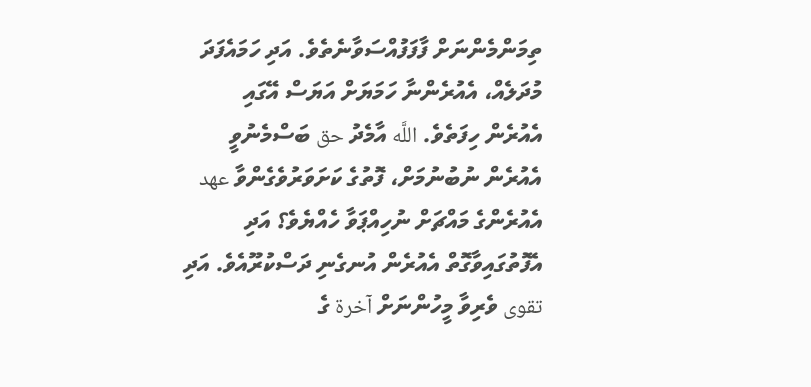ތިމަންމެންނަށް ފާފަފުއްސަވާނެތެވެ. އަދި ހަމައެފަދަ މުދަލެއް، އެއުރެންނާ ހަމަޔަށް އަޔަސް އޭގައި އެއުރެން ހިފަތެވެ. اللَّه އާމެދު حق ބަސްމެނުވީ އެއުރެން ނުބުނުމަށް، ފޮތުގެ ކަށަވަރުވެގެންވާ عهد އެއުރެންގެ މައްޗަށް ނުހިއްޕަވާ ހެއްޔެވެ؟ އަދި އެފޮތުގައިވާގޮތް އެއުރެން އުނގެނި ދަސްކުރޫއެވެ. އަދި تقوى ވެރިވާ މީހުންނަށް آخرة ގެ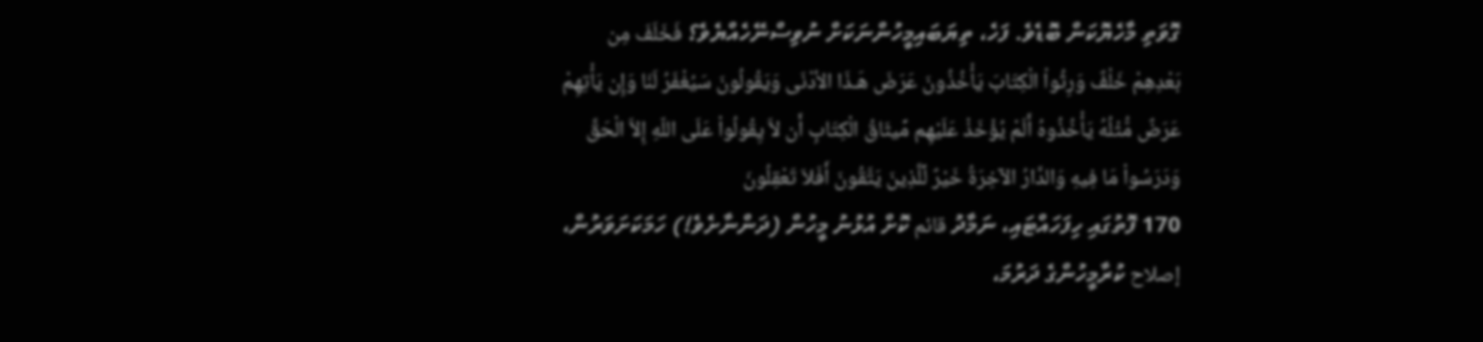ގޮވަތި މާހެޔޮކަން ބޮޑެވެ. ފަހެ، ތިޔަބައިމީހުންނަކަށް ނުވިސްނޭހެއްޔެވެ؟ فَخَلَفَ مِن بَعْدِهِمْ خَلْفٌ وَرِثُواْ الْكِتَابَ يَأْخُذُونَ عَرَضَ هَـذَا الأدْنَى وَيَقُولُونَ سَيُغْفَرُ لَنَا وَإِن يَأْتِهِمْ عَرَضٌ مُّثْلُهُ يَأْخُذُوهُ أَلَمْ يُؤْخَذْ عَلَيْهِم مِّيثَاقُ الْكِتَابِ أَن لاَّ يِقُولُواْ عَلَى اللّهِ إِلاَّ الْحَقَّ وَدَرَسُواْ مَا فِيهِ وَالدَّارُ الآخِرَةُ خَيْرٌ لِّلَّذِينَ يَتَّقُونَ أَفَلاَ تَعْقِلُونَ
170 ފޮތުގައި ހިފަހައްޓައި، ނަމާދު قائم ކޮށް އުޅުނު މީހުން (ދަންނާށެވެ!) ހަމަކަށަވަރުން، إصلاح ކުރާމީހުންގެ ދަރުމަ،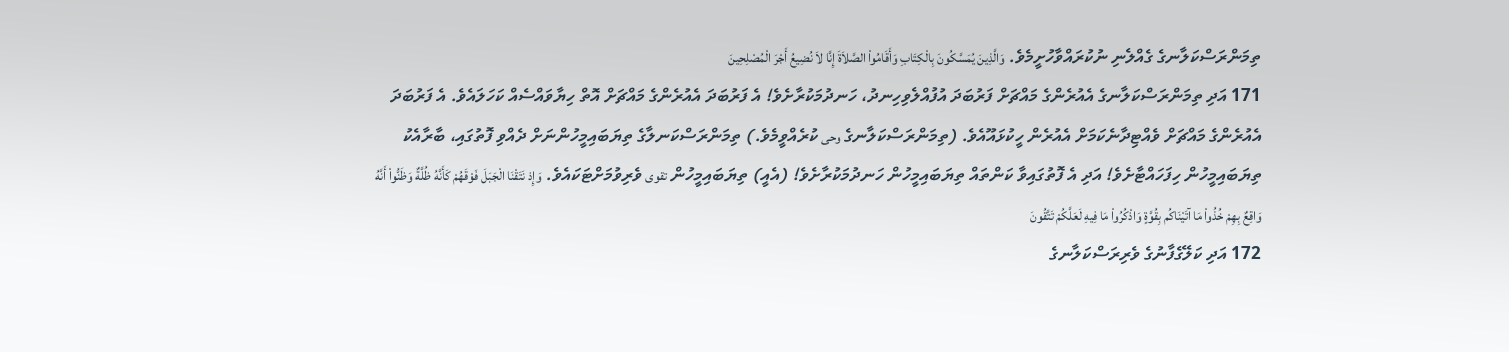ތިމަންރަސްކަލާނގެ ގެއްލެނި ނުކުރައްވާހުށީމެވެ. وَالَّذِينَ يُمَسَّكُونَ بِالْكِتَابِ وَأَقَامُواْ الصَّلاَةَ إِنَّا لاَ نُضِيعُ أَجْرَ الْمُصْلِحِينَ
171 އަދި ތިމަންރަސްކަލާނގެ އެއުރެންގެ މައްޗަށް ފަރުބަދަ އުފުއްލެވިހިނދު، ހަނދުމަކުރާށެވެ! އެ ފަރުބަދަ އެއުރެންގެ މައްޗަށް އޮތް ހިޔާވައްސެއް ކަހަލައެވެ. އެ ފަރުބަދަ އެއުރެންގެ މައްޗަށް ވެއްޓިދާނެކަމަށް އެއުރެން ހީކުޅައޫއެވެ. (ތިމަންރަސްކަލާނގެ وحى ކުރެއްވީމެވެ.) ތިމަންރަސްކަނލާގެ ތިޔަބައިމީހުންނަށް ދެއްވި ފޮތުގައި، ބާރާއެކު ތިޔަބައިމީހުން ހިފަހައްޓާށެވެ! އަދި އެ ފޮތުގައިވާ ކަންތައް ތިޔަބައިމީހުން ހަނދުމަކުރާށެވެ! (އެއީ) ތިޔަބައިމީހުން تقوى ވެރިވުމަށްޓަކައެވެ. وَإِذ نَتَقْنَا الْجَبَلَ فَوْقَهُمْ كَأَنَّهُ ظُلَّةٌ وَظَنُّواْ أَنَّهُ وَاقِعٌ بِهِمْ خُذُواْ مَا آتَيْنَاكُم بِقُوَّةٍ وَاذْكُرُواْ مَا فِيهِ لَعَلَّكُمْ تَتَّقُونَ
172 އަދި ކަލޭގެފާނުގެ ވެރިރަސްކަލާނގެ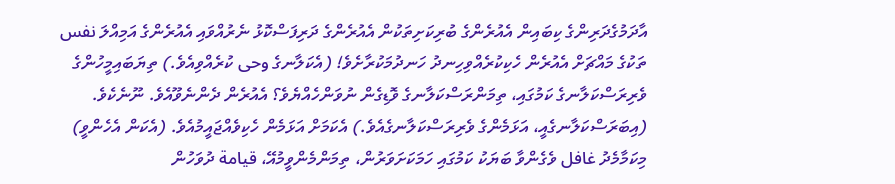އާދަމުގެދަރިންގެ ކިބައިން އެއުރެންގެ ބުރިކަށިތަކުން އެއުރެންގެ ދަރިފަސްކޮޅު ނެރުއްވައި އެއުރެންގެ އަމިއްލަ نفس ތަކުގެ މައްޗަށް އެއުރެން ހެކިކުރެއްވިހިނދު ހަނދުމަކުރާށެވެ! (އެކަލާނގެ وحى ކުރެއްވިއެވެ.) ތިޔަބައިމީހުންގެ ވެރިރަސްކަލާނގެ ކަމުގައި، ތިމަންރަސްކަލާނގެ ވޮޑިގެން ނުވަންހެއްޔެވެ؟ އެއުރެން ދެންނެވޫއެވެ. ނޫނެކެވެ. (އިބަރަސްކަލާނގެއީ، އަޅަމެންގެ ވެރިރަސްކަލާނގެއެވެ.) އެކަމަށް އަޅަމެން ހެކިވެއްޖައީމުއެވެ. (އެކަން އެހެންވީ) މިކަމާމެދު غافل ވެގެންވާ ބަޔަކު ކަމުގައި ހަމަކަށަވަރުން، ތިމަންމެންވީމުއޭ، قيامة ދުވަހުން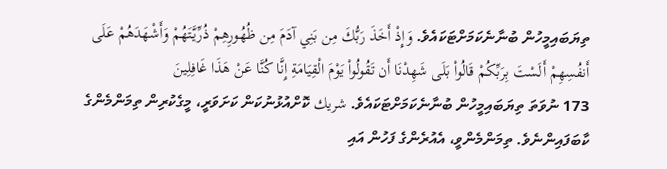ތިޔަބައިމީހުން ބުނާނެކަމަށްޓަކައެވެ. وَإِذْ أَخَذَ رَبُّكَ مِن بَنِي آدَمَ مِن ظُهُورِهِمْ ذُرِّيَّتَهُمْ وَأَشْهَدَهُمْ عَلَى أَنفُسِهِمْ أَلَسْتَ بِرَبِّكُمْ قَالُواْ بَلَى شَهِدْنَا أَن تَقُولُواْ يَوْمَ الْقِيَامَةِ إِنَّا كُنَّا عَنْ هَذَا غَافِلِينَ
173 ނުވަތަ ތިޔަބައިމީހުން ބުނާނެކަމަށްޓަކައެވެ. شريك ކޮށްއުޅުނުކަން ކަށަވަރީ، މީގެކުރިން ތިމަންމެންގެ ކާބަފައިންނެވެ. ތިމަންމެންވީ، އެއުރެންގެ ފަހުން އައި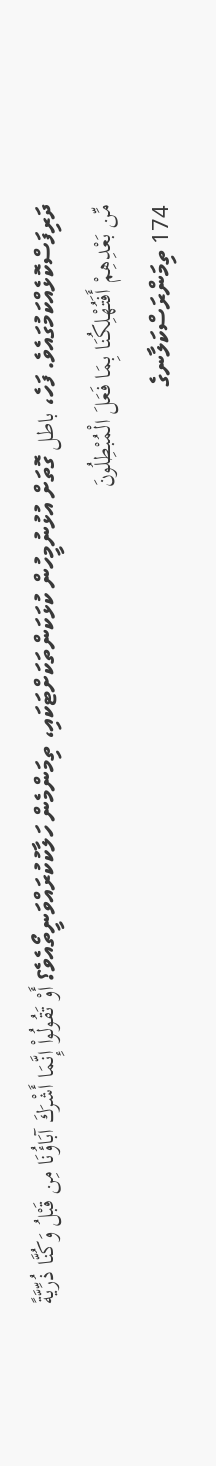ދަރިފަސްކޮޅެއްކަމުގައެވެ. ފަހެ، باطل ގޮތަށް އުޅުނުމީހުން ކުޅަކަންތަކަށްޓަކައި، ތިމަންމެން ހަލާކުކުރައްވަނީތޯއެވެ؟ أَوْ تَقُولُواْ إِنَّمَا أَشْرَكَ آبَاؤُنَا مِن قَبْلُ وَكُنَّا ذُرِّيَّةً مِّن بَعْدِهِمْ أَفَتُهْلِكُنَا بِمَا فَعَلَ الْمُبْطِلُونَ
174 ތިމަންރަސްކަލާނގެ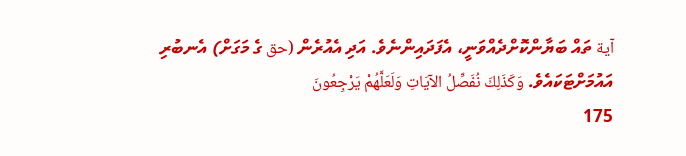آية ތައް ބަޔާންކޮށްދެއްވަނީ، އެފަދައިންނެވެ. އަދި އެއުރެން (حق ގެ މަގަށް) އެނބުރި އައުމަށްޓަކައެވެ. وَكَذَلِكَ نُفَصِّلُ الآيَاتِ وَلَعَلَّهُمْ يَرْجِعُونَ
175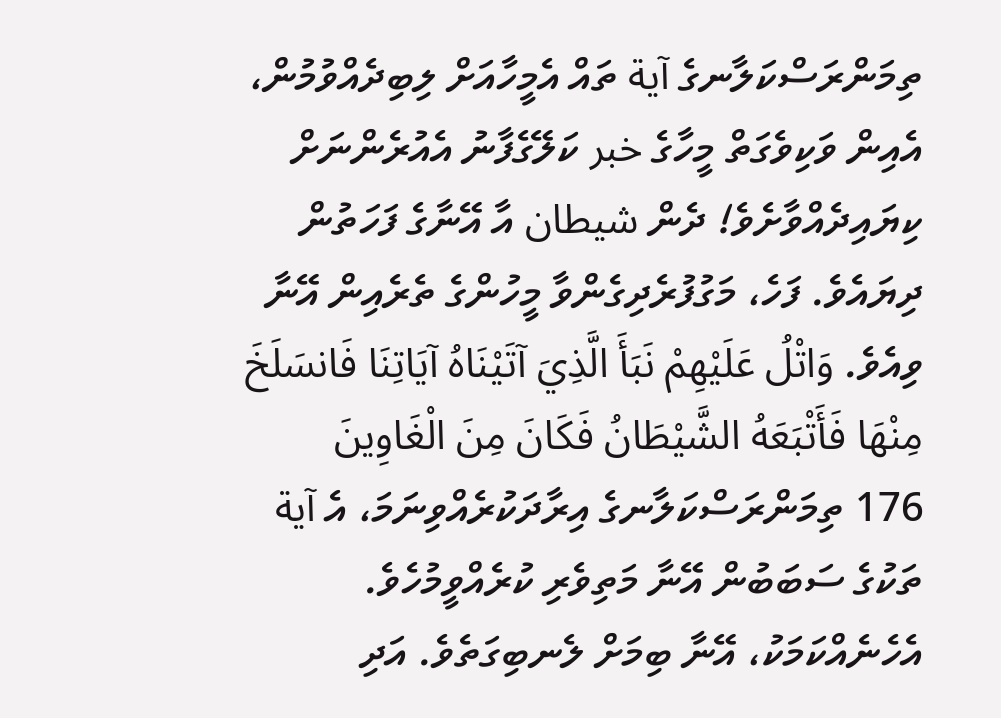ތިމަންރަސްކަލާނގެ آية ތައް އެމީހާއަށް ލިބިދެއްވުމުން، އެއިން ވަކިވެގަތް މީހާގެ خبر ކަލޭގެފާނު އެއުރެންނަށް ކިޔައިދެއްވާށެވެ! ދެން شيطان އާ އޭނާގެ ފަހަތުން ދިޔައެވެ. ފަހެ، މަގުފުރެދިގެންވާ މީހުންގެ ތެރެއިން އޭނާ ވިއެވެ. وَاتْلُ عَلَيْهِمْ نَبَأَ الَّذِيَ آتَيْنَاهُ آيَاتِنَا فَانسَلَخَ مِنْهَا فَأَتْبَعَهُ الشَّيْطَانُ فَكَانَ مِنَ الْغَاوِينَ
176 ތިމަންރަސްކަލާނގެ އިރާދަކުރެއްވިނަމަ، އެ آية ތަކުގެ ސަބަބުން އޭނާ މަތިވެރި ކުރެއްވީމުހެވެ. އެހެނެއްކަމަކު، އޭނާ ބިމަށް ލެނބިގަތެވެ. އަދި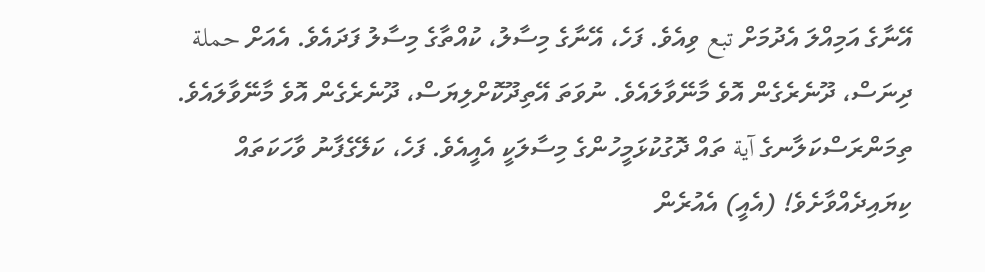އޭނާގެ އަމިއްލަ އެދުމަށް تبع ވިއެވެ. ފަހެ، އޭނާގެ މިސާލު، ކުއްތާގެ މިސާލު ފަދައެވެ. އެއަށް حملة ދިނަސް، ދޫނެރެގެން އޮވެ މާނޭވާލައެވެ. ނުވަތަ އޭތިދޫކޮށްލިޔަސް، ދޫނެރެގެން އޮވެ މާނޭވާލައެވެ. ތިމަންރަސްކަލާނގެ آية ތައް ދޮގުކުޅަމީހުންގެ މިސާލަކީ އެއީއެވެ. ފަހެ، ކަލޭގެފާނު ވާހަކަތައް ކިޔައިދެއްވާށެވެ! (އެއީ) އެއުރެން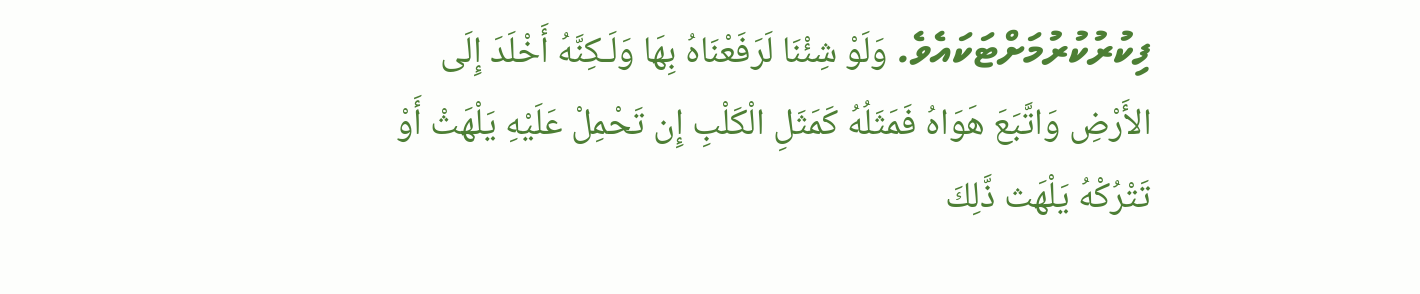ފިކުރުކުރުމަށްޓަކައެވެ. وَلَوْ شِئْنَا لَرَفَعْنَاهُ بِهَا وَلَـكِنَّهُ أَخْلَدَ إِلَى الأَرْضِ وَاتَّبَعَ هَوَاهُ فَمَثَلُهُ كَمَثَلِ الْكَلْبِ إِن تَحْمِلْ عَلَيْهِ يَلْهَثْ أَوْ تَتْرُكْهُ يَلْهَث ذَّلِكَ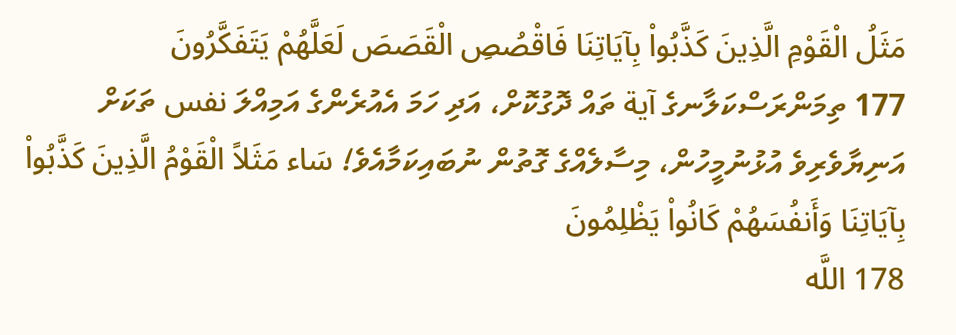مَثَلُ الْقَوْمِ الَّذِينَ كَذَّبُواْ بِآيَاتِنَا فَاقْصُصِ الْقَصَصَ لَعَلَّهُمْ يَتَفَكَّرُونَ
177 ތިމަންރަސްކަލާނގެ آية ތައް ދޮގުކޮށް، އަދި ހަމަ އެއުރެންގެ އަމިއްލަ نفس ތަކަށް އަނިޔާވެރިވެ އުޅުނުމީހުން، މިސާލެއްގެ ގޮތުން ނުބައިކަމާއެވެ! سَاء مَثَلاً الْقَوْمُ الَّذِينَ كَذَّبُواْ بِآيَاتِنَا وَأَنفُسَهُمْ كَانُواْ يَظْلِمُونَ
178 اللَّه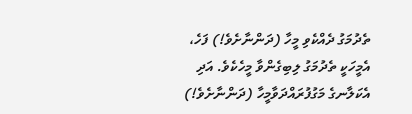ތެދުމަގު ދެއްކެވި މީހާ (ދަންނާށެވެ!) ފަހެ، އެމީހަކީ ތެދުމަގު ލިބިގެންވާ މީހެކެވެ. އަދި އެކަލާނގެ މަގުފުރައްދަވާމީހާ (ދަންނާށެވެ!)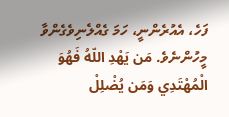ފަހެ، އެއުރެންނީ، ހަމަ ގެއްލެނިވެގެންވާ މީހުންނެވެ. مَن يَهْدِ اللّهُ فَهُوَ الْمُهْتَدِي وَمَن يُضْلِلْ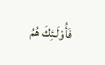فَأُوْلَـئِكَ هُمُ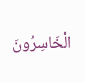الْخَاسِرُونَ